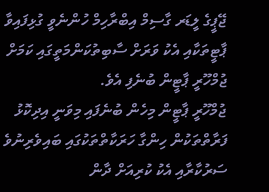ޖޭޕީގެ ލީޑަރ ގާސިމް އިބްރާހިމް ހުންނެވީ ގުޅިފައިވާ ޕާޓީތަކާއި އެކު ވަރަށް ސާބިތުކަންމަތީގައި ކަމަށް ޖުމްހޫރީ ޕާޓީން ބުނެފި އެވެ.
ޖުމްހޫރީ ޕާޓީން މިހެން ބުނެފައި މިވަނީ އިދިކޮޅު ފަރާތްތަކުން ހިންގާ ހަރަކާތްތަކުގައި ބައިވެރިނުވެ ސަރުކާރާއި އެކު ކުރިއަށް ދާން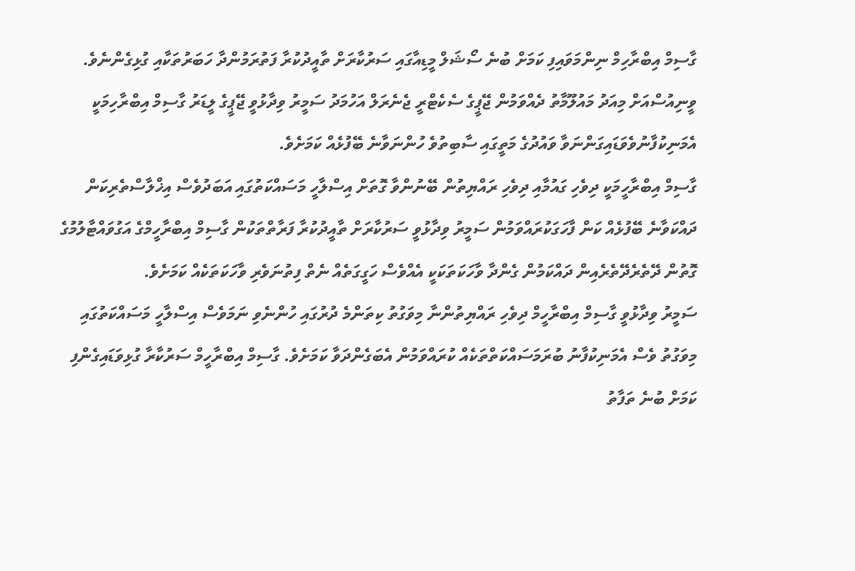ގާސިމް އިބްރާހިމް ނިންމަވައިފި ކަމަށް ބުނެ ސޯޝަލް މީޑިއާގައި ސަރުކާރަށް ތާއީދުކުރާ ފަތުރަމުންދާ ހަބަރުތަކާއި ގުޅިގެންނެވެ.
ވީނިއުސްއަށް މިއަދު މައުލޫމާތު ދެއްވަމުން ޖޭޕީގެ ސެކެޓްރީ ޖެނެރަލް އަހުމަދު ސަމީރު ވިދާޅުވީ ޖޭޕީގެ ލީޑަރު ގާސިމް އިބްރާހިމަކީ އެމަނިކުފާނުވެވަޑައިގަންނަވާ ވައުދުގެ މަތީގައި ސާބިތުވެ ހުންނަވާނެ ބޭފުޅެއް ކަމަށެވެ.
ގާސިމް އިބްރާހީމަކީ ދިވެހި ގައުމާއި ދިވެހި ރައްޔިތުން ބޭނުންވާ ގޮތަށް އިސްލާހީ މަސައްކަތުގައި އަބަދުވެސް އިޚްލާސްތެރިކަން ދައްކަވާނެ ބޭފުޅެއް ކަން ފާހަގަކުރައްވަމުން ސަމީރު ވިދާޅުވީ ސަރުކާރަށް ތާއީދުކުރާ ފަރާތްތަކުން ގާސިމް އިބްރާހީމްގެ އަގުވައްޓާލުމުގެ ގޮތުން ދޭތެރެދޭތެރެއިން ދައްކަމުން ގެންދާ ވާހަކަތަކަކީ އެއްވެސް ހަގީގަތެއް ނެތް ފިތުނަވެރި ވާހަކަތަކެއް ކަމަށެވެ.
ސަމީރު ވިދާޅުވީ ގާސިމް އިބްރާހީމް ދިވެހި ރައްޔިތުންނާ މިވަގުތު ކިތަންމެ ދުރުގައި ހުންނެވި ނަމަވެސް އިސްލާހީ މަސައްކަތުގައި މިވަގުތު ވެސް އެމަނިކުފާނު ބުރަމަސައްކަތްތަކެއް ކުރައްވަމުން އެބަގެންދަވާ ކަމަށެވެ. ގާސިމް އިބްރާހީމް ސަރުކާރާ ގުޅިވަޑައިގެންފި ކަމަށް ބުނެ ތަފާތު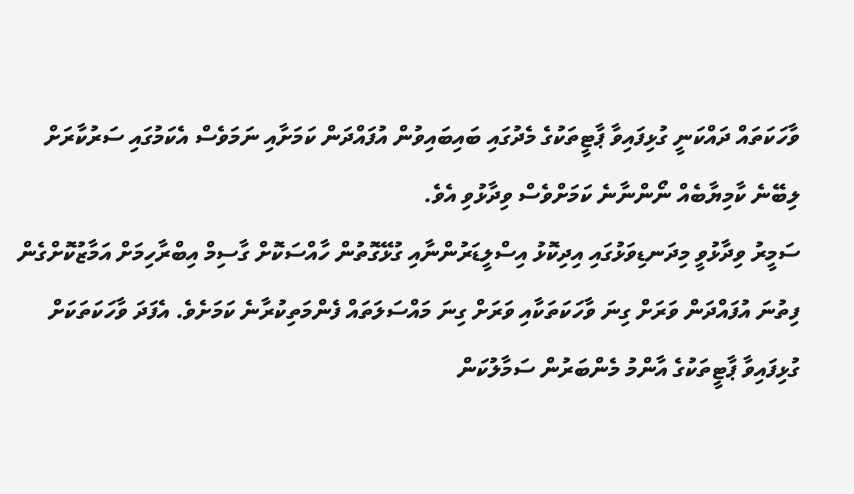ވާހަކަތައް ދައްކަނީ ގުޅިފައިވާ ޕާޓީތަކުގެ މެދުގައި ބައިބައިވުން އުފައްދަން ކަމަށާއި ނަމަވެސް އެކަމުގައި ސަރުކާރަށް ލިބޭނެ ކާމިޔާބެއް ނޯންނާނެ ކަމަށްވެސް ވިދާޅުވި އެވެ.
ސަމީރު ވިދާޅުވީ މިދަނޑިވަޅުގައި އިދިކޮޅު އިސްލީޑަރުންނާއި ގުޅޭގޮތުން ހާއްސަކޮށް ގާސިމް އިބްރާހިމަށް އަމާޒުކޮށްގެން ފިތުނަ އުފައްދަން ވަރަށް ގިނަ ވާހަކަތަކާއި ވަރަށް ގިނަ މައްސަލަތައް ފެންމަތިކުރާނެ ކަމަށެވެ. އެފަދަ ވާހަކަތަކަށް ގުޅިފައިވާ ޕާޓީތަކުގެ އާންމު މެންބަރުން ސަމާލުކަން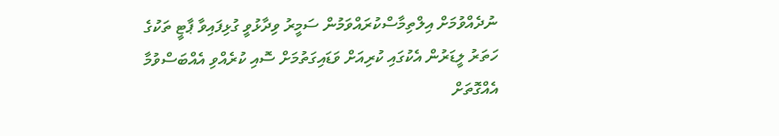ނުދެއްވުމަށް އިލްތިމާސްކުރައްވަމުން ސަމީރު ވިދާޅުވީ ގުޅިފައިވާ ޕާޓީ ތަކުގެ ހަތަރު ލީޑަރުން އެކުގައި ކުރިއަށް ވަޑައިގަތުމަށް ސޮއި ކުރެއްވި އެއްބަސްވުމާ އެއްގޮތަށް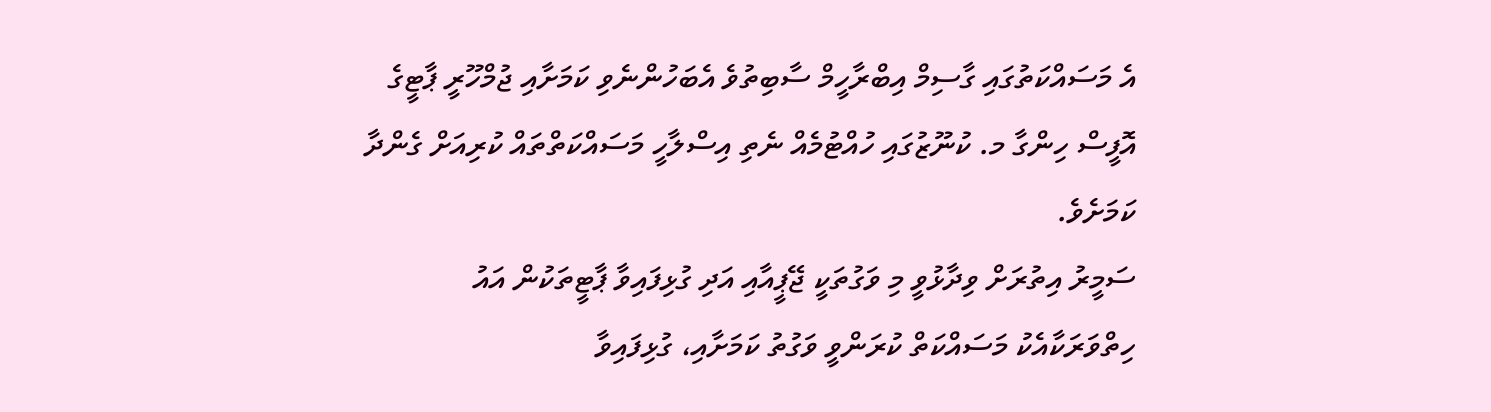އެ މަސައްކަތުގައި ގާސިމް އިބްރާހީމް ސާބިތުވެ އެބަހުންނެވި ކަމަށާއި ޖުމްހޫރީ ޕާޓީގެ އޮފީސް ހިންގާ މ. ކުނޫޒުގައި ހުއްޓުމެއް ނެތި އިސްލާހީ މަސައްކަތްތައް ކުރިއަށް ގެންދާ ކަމަށެވެ.
ސަމީރު އިތުރަށް ވިދާޅުވީ މި ވަގުތަކީ ޖޭޕީއާއި އަދި ގުޅިފައިވާ ޕާޓީތަކުން އައު ހިތްވަރަކާއެކު މަސައްކަތް ކުރަންވީ ވަގުތު ކަމަށާއި، ގުޅިފައިވާ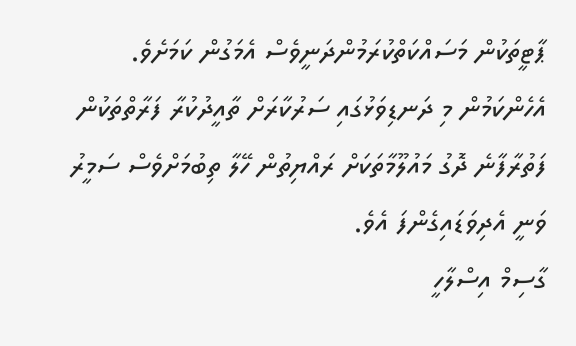ޕާޓީތަކުން މަސައްކަތްކުރަމުންދަނީވެސް އެމަގުން ކަމަށެވެ. އެހެންކަމުން މި ދަނޑިވަޅުގައި ސަރުކާރަށް ތާއީދުކުރާ ފަރާތްތަކުން ފަތުރާފާނެ ދޮގު މައުލޫމާތަކަށް ރައްޔިތުން ހޭލާ ތިބުމަށްވެސް ސަމީރު ވަނީ އެދިވަޑައިގެންފަ އެވެ.
ގާސިމް އިސްލާހީ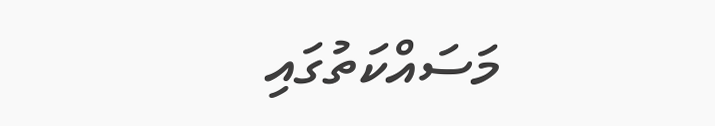މަސައްކަތުގައި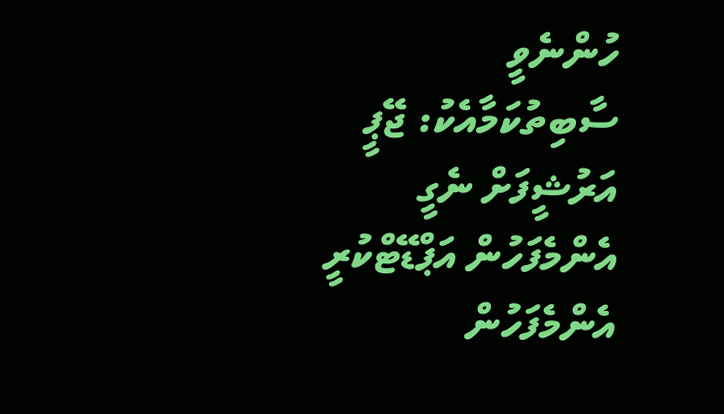ހުންނެވީ ސާބިތުކަމާއެކު: ޖޭޕީ
އަރުޝީފަށް ނެގީ
އެންމެފަހުން އަޕްޑޭޓްކުރީ
އެންމެފަހުން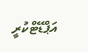އަޕްޑޭޓްކުރީ